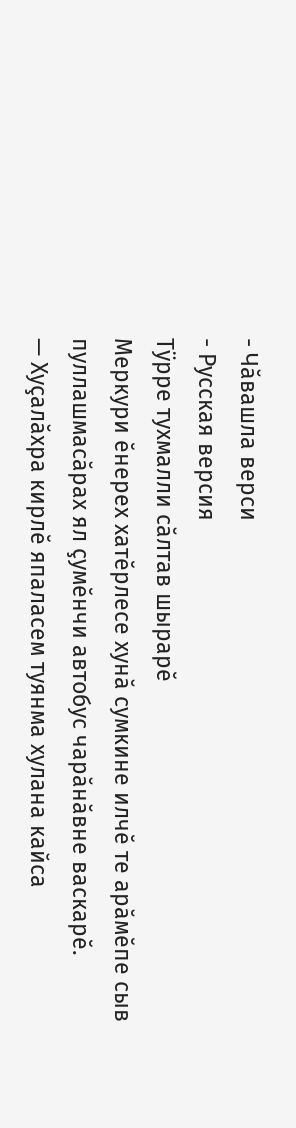- Чăвашла верси
- Русская версия
Тÿрре тухмалли сăлтав шырарĕ
Меркури ĕнерех хатĕрлесе хунă сумкине илчĕ те арăмĕпе сыв пуллашмасăрах ял çумĕнчи автобус чарăнăвне васкарĕ.
— Хуçалăхра кирлĕ япаласем туянма хулана кайса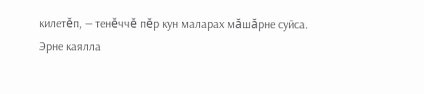килетĕп, — тенĕччĕ пĕр кун маларах мăшăрне суйса.
Эрне каялла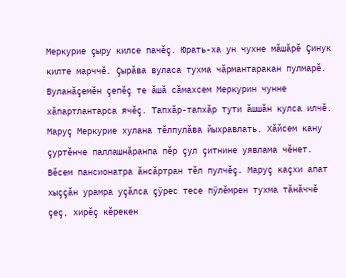Меркурие çыру килсе пачĕç. Юрать-ха ун чухне мăшăрĕ Çинук килте марччĕ. Çырăва вуласа тухма чăрмантаракан пулмарĕ. Вуланăçемĕн çепĕç те ăшă сăмахсем Меркурин чунне хăпартлантарса ячĕç. Тапхăр-тапхăр тути ăшшăн кулса илчĕ.
Маруç Меркурие хулана тĕлпулăва йыхравлать. Хăйсем кану çуртĕнче паллашнăранпа пĕр çул çитнине уявлама чĕнет.
Вĕсем пансионатра ăнсăртран тĕл пулчĕç. Маруç каçхи апат хыççăн урамра уçăлса çÿрес тесе пÿлĕмрен тухма тăнăччĕ çеç, хирĕç кĕрекен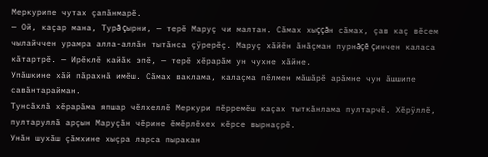Меркурипе чутах çапăнмарĕ.
— Ой, каçар мана, Турă çырни, — терĕ Маруç чи малтан. Сăмах хыççăн сăмах, çав каç вĕсем чылайччен урамра алла-аллăн тытăнса çÿрерĕç. Маруç хăйĕн ăнăçман пурнăçĕ çинчен каласа кăтартрĕ. — Ирĕклĕ кайăк эпĕ, — терĕ хĕрарăм ун чухне хăйне.
Упăшкине хăй пăрахнă имĕш. Сăмах ваклама, калаçма пĕлмен мăшăрĕ арăмне чун ăшшипе савăнтарайман.
Тунсăхлă хĕрарăма япшар чĕлхеллĕ Меркури пĕрремĕш каçах тыткăнлама пултарчĕ. Хĕрÿллĕ, пултаруллă арçын Маруçăн чĕрине ĕмĕрлĕхех кĕрсе вырнаçрĕ.
Унăн шухăш çăмхине хыçра ларса пыракан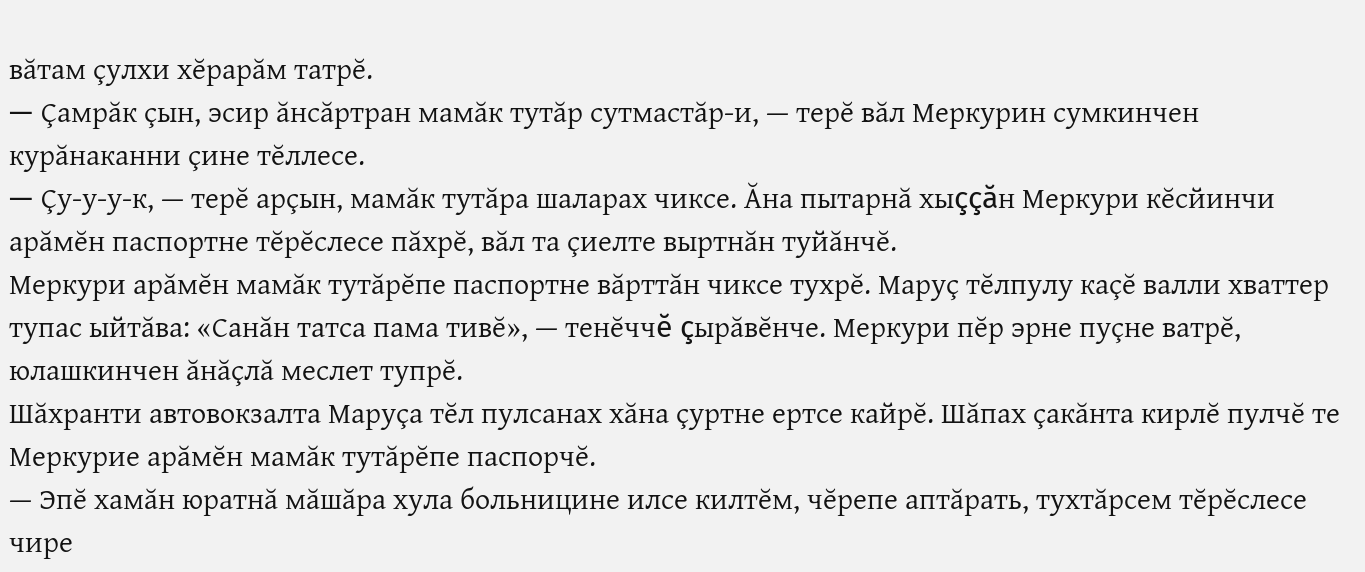вăтам çулхи хĕрарăм татрĕ.
— Çамрăк çын, эсир ăнсăртран мамăк тутăр сутмастăр-и, — терĕ вăл Меркурин сумкинчен курăнаканни çине тĕллесе.
— Çу-у-у-к, — терĕ арçын, мамăк тутăра шаларах чиксе. Ăна пытарнă хыççăн Меркури кĕсйинчи арăмĕн паспортне тĕрĕслесе пăхрĕ, вăл та çиелте выртнăн туйăнчĕ.
Меркури арăмĕн мамăк тутăрĕпе паспортне вăрттăн чиксе тухрĕ. Маруç тĕлпулу каçĕ валли хваттер тупас ыйтăва: «Санăн татса пама тивĕ», — тенĕччĕ çырăвĕнче. Меркури пĕр эрне пуçне ватрĕ, юлашкинчен ăнăçлă меслет тупрĕ.
Шăхранти автовокзалта Маруçа тĕл пулсанах хăна çуртне ертсе кайрĕ. Шăпах çакăнта кирлĕ пулчĕ те Меркурие арăмĕн мамăк тутăрĕпе паспорчĕ.
— Эпĕ хамăн юратнă мăшăра хула больницине илсе килтĕм, чĕрепе аптăрать, тухтăрсем тĕрĕслесе чире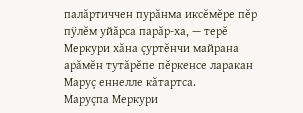палăртиччен пурăнма иксĕмĕре пĕр пÿлĕм уйăрса парăр-ха, — терĕ Меркури хăна çуртĕнчи майрана арăмĕн тутăрĕпе пĕркенсе ларакан Маруç еннелле кăтартса.
Маруçпа Меркури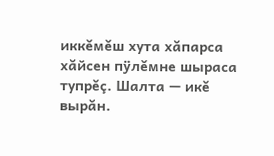иккĕмĕш хута хăпарса хăйсен пÿлĕмне шыраса тупрĕç. Шалта — икĕ вырăн.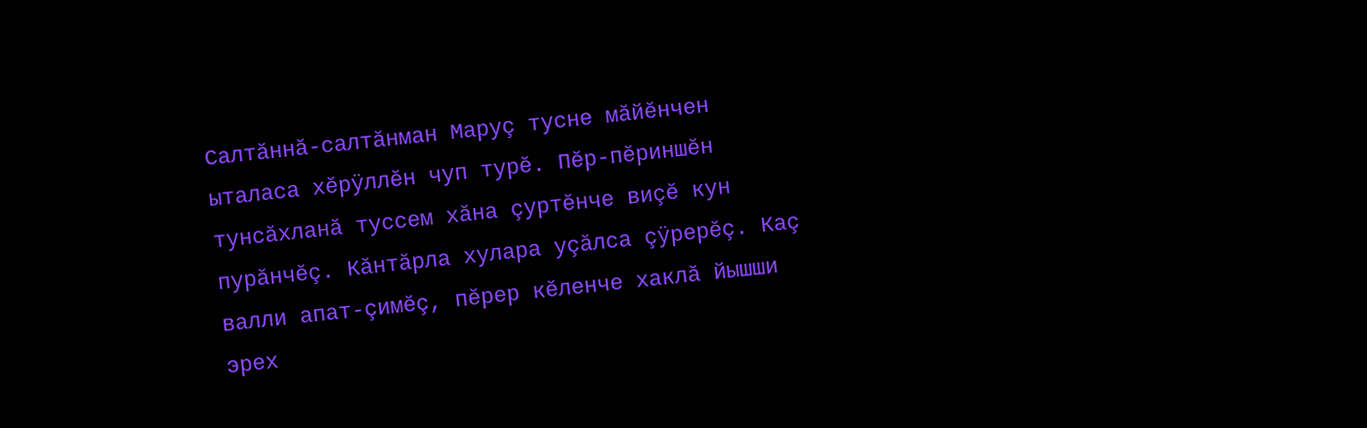Салтăннă-салтăнман Маруç тусне мăйĕнчен ыталаса хĕрÿллĕн чуп турĕ. Пĕр-пĕриншĕн тунсăхланă туссем хăна çуртĕнче виçĕ кун пурăнчĕç. Кăнтăрла хулара уçăлса çÿрерĕç. Каç валли апат-çимĕç, пĕрер кĕленче хаклă йышши эрех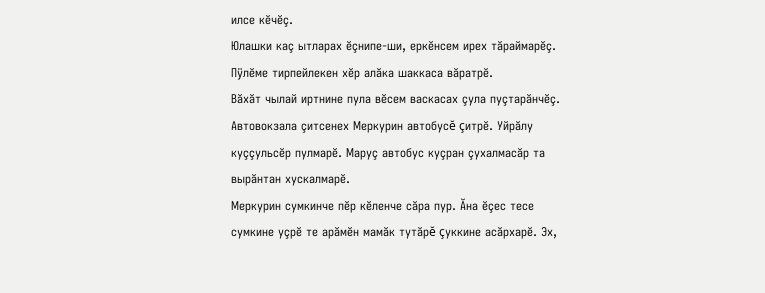илсе кĕчĕç.
Юлашки каç ытларах ĕçнипе-ши, еркĕнсем ирех тăраймарĕç. Пÿлĕме тирпейлекен хĕр алăка шаккаса вăратрĕ.
Вăхăт чылай иртнине пула вĕсем васкасах çула пуçтарăнчĕç. Автовокзала çитсенех Меркурин автобусĕ çитрĕ. Уйрăлу куççульсĕр пулмарĕ. Маруç автобус куçран çухалмасăр та вырăнтан хускалмарĕ.
Меркурин сумкинче пĕр кĕленче сăра пур. Ăна ĕçес тесе сумкине уçрĕ те арăмĕн мамăк тутăрĕ çуккине асăрхарĕ. Эх,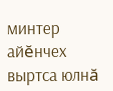минтер айĕнчех выртса юлнă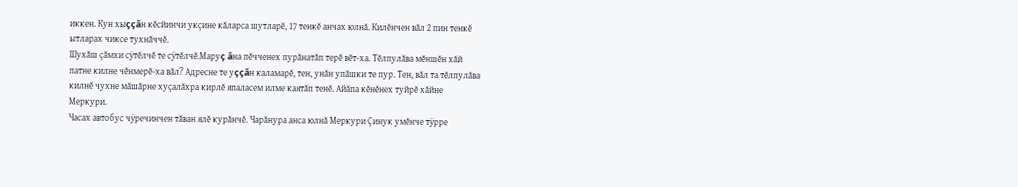иккен. Кун хыççăн кĕсйинчи укçине кăларса шутларĕ, 17 тенкĕ анчах юлнă. Килĕнчен вăл 2 пин тенкĕ ытларах чиксе тухнăччĕ.
Шухăш çăмхи сÿтĕлчĕ те сÿтĕлчĕ.Маруç ăна пĕчченех пурăнатăп терĕ вĕт-ха. Тĕлпулăва мĕншĕн хăй патне килне чĕнмерĕ-ха вăл? Адресне те уççăн каламарĕ, тен, унăн упăшки те пур. Тен, вăл та тĕлпулăва килнĕ чухне мăшăрне хуçалăхра кирлĕ япаласем илме каятăп тенĕ. Айăпа кĕнĕнех туйрĕ хăйне Меркури.
Часах автобус чÿречинчен тăван ялĕ курăнчĕ. Чарăнура анса юлнă Меркури Çинук умĕнче тÿрре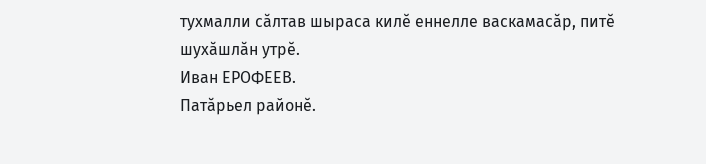тухмалли сăлтав шыраса килĕ еннелле васкамасăр, питĕ шухăшлăн утрĕ.
Иван ЕРОФЕЕВ.
Патăрьел районĕ.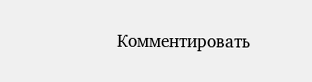Комментировать